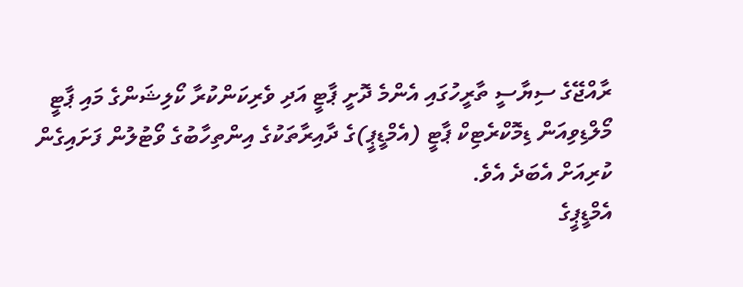ރާއްޖޭގެ ސިޔާސީ ތާރީހުގައި އެންމެ ދޮށީ ޕާޓީ އަދި ވެރިކަންކުރާ ކޯލިޝަންގެ މައި ޕާޓީ މޯލްޑިވިއަން ޑިމޮކްރެޓިކް ޕާޓީ (އެމްޑީޕީ)ގެ ދާއިރާތަކުގެ އިންތިހާބުގެ ވޯޓުލުން ފަށައިގެން ކުރިއަށް އެބަދެ އެވެ.
އެމްޑީޕީގެ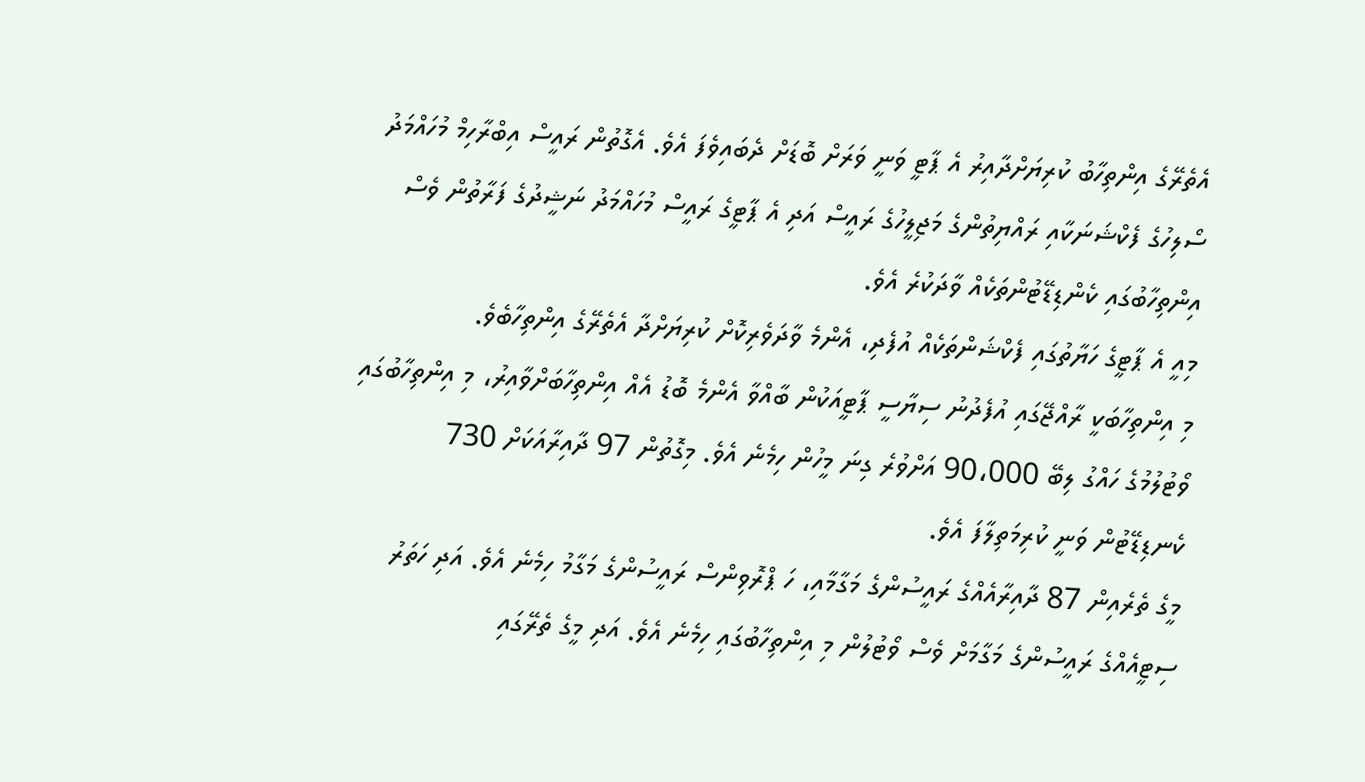އެތެރޭގެ އިންތިހާބު ކުރިޔަށްދާއިރު އެ ޕާޓީ ވަނީ ވަރަށް ބޮޑަށް ދެބައިވެފަ އެވެ. އެގޮތުން ރައީސް އިބްރާހިމް މުހައްމަދު ސޯލިހުގެ ފެކްޝަނަކާއި ރައްޔިތުންގެ މަޖިލީހުގެ ރައީސް އަދި އެ ޕާޓީގެ ރައީސް މުހައްމަދު ނަޝީދުގެ ފަރާތުން ވެސް އިންތިހާބުގައި ކެންޑިޑޭޓުންތަކެއް ވާދަކުރެ އެވެ.
މިއީ އެ ޕާޓީގެ ހަޔާތުގައި ފެކްޝަންތަކެއް އުފެދި، އެންމެ ވާދަވެރިކޮށް ކުރިޔަށްދާ އެތެރޭގެ އިންތިހާބެވެ.
މި އިންތިހާބަކީ ރާއްޖޭގައި އުފެދުނު ސިޔާސީ ޕާޓީއަކުން ބާއްވާ އެންމެ ބޮޑު އެއް އިންތިހާބަށްވާއިރު، މި އިންތިހާބުގައި ވޯޓުލުމުގެ ހައްގު ލިބޭ 90،000 އަށްވުރެ ގިނަ މީހުން ހިމެނެ އެވެ. މިގޮތުން 97 ދާއިރާއަކަށް 730 ކެނޑިޑޭޓުން ވަނީ ކުރިމަތިލާފަ އެވެ.
މީގެ ތެރެއިން 87 ދާއިރާއެއްގެ ރައީސުންގެ މަގާމާއި، ހަ ޕްރޮވިންސް ރައީސުންގެ މަގާމު ހިމެނެ އެވެ. އަދި ހަތަރު ސިޓީއެއްގެ ރައީސުންގެ މަގާމަށް ވެސް ވޯޓުލުން މި އިންތިހާބުގައި ހިމެނެ އެވެ. އަދި މީގެ ތެރޭގައި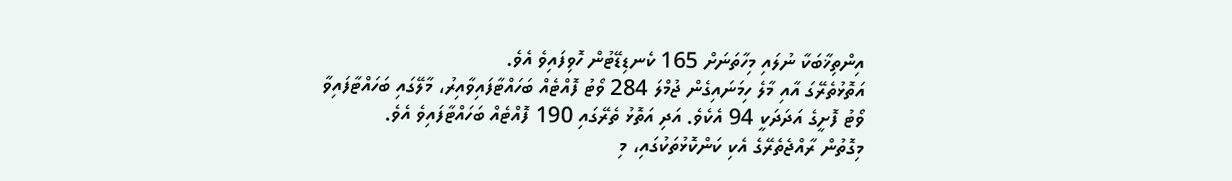އިންތިޚާބަކާ ނުލައި މިހާތަނަށް 165 ކެނޑިޑޭޓުން ހޮވިފައިވެ އެވެ.
އަތޮޅުތެރޭގަ އާއި މާލެ ހިމަނައިގެން ޖުމްލަ 284 ވޯޓު ފޮއްޓެއް ބަހައްޓާފައިވާއިރު، މާލޭގައި ބަހައްޓާފައިވާ ވޯޓު ފޮށީގެ އަދަދަކީ 94 އެކެވެ. އަދި އަތޮޅު ތެރޭގައި 190 ފޮއްޓެއް ބަހައްޓާފައިވެ އެވެ.
މިގޮތުން ރާއްޖެތެރޭގެ އެކި ކަންކޮޅުތަކުގައި، މި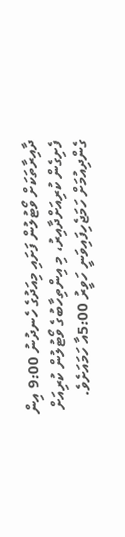ދާއިރާތަކަށް ވޯޓުލުން ފަށައި މިއަދުގެ ހެނދުނު 9:00 އިން ފެށިގެން ކުރިއަށްދާއިރު، މި އިންތިހާބުގެ ވޯޓުލުން ކުރިއަށް ގެންދިއުމަށް ހަމަޖެހިފައިވަނީ ހަވީރު 5:00އާ ހަމައަށެވެ.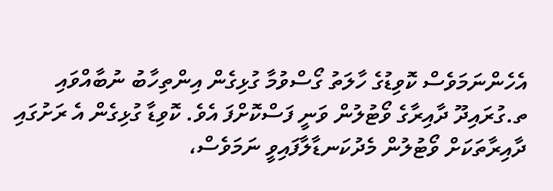އެހެންނަމަވެސް ކޮވިޑުގެ ހާލަތު ގޯސްވުމާ ގުޅިގެން އިންތިހާބު ނުބާއްވައި ތ.ގުރައިދޫ ދާއިރާގެ ވޯޓުލުން ވަނީ ފަސްކޮށްފަ އެވެ. ކޮވިޑާ ގުޅިގެން އެ ރަށުގައި ދާއިރާތަކަށް ވޯޓުލުން މެދުކަނޑާލާފައިވީ ނަމަވެސް،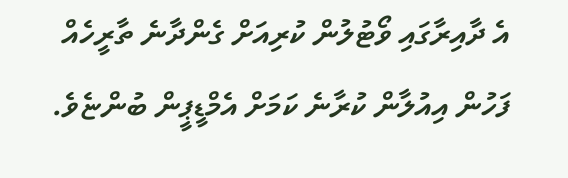އެ ދާއިރާގައި ވޯޓުލުން ކުރިއަށް ގެންދާނެ ތާރީހެއް ފަހުން އިއުލާން ކުރާނެ ކަމަށް އެމްޑީޕީން ބުންޏެވެ.